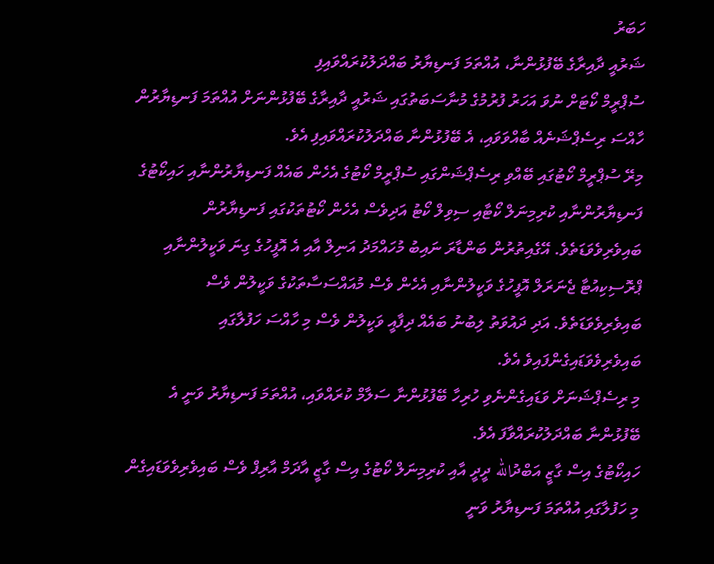ހަބަރު
ޝަރުއީ ދާއިރާގެ ބޭފުޅުންނާ، އުއްތަމަ ފަނޑިޔާރު ބައްދަލުކުރައްވައިފި
ސުޕްރީމް ކޯޓަށް ނުވަ އަހަރު ފުރުމުގެ މުނާސަބަތުގައި ޝަރުއީ ދާއިރާގެ ބޭފުޅުންނަށް އުއްތަމަ ފަނޑިޔާރުން ހާއްސަ ރިސެޕްޝަނެއް ބާއްވަވައި، އެ ބޭފުޅުންނާ ބައްދަލުކުރައްވައިފި އެވެ.
މިރޭ ސުޕްރީމް ކޯޓުގައި ބޭއްވި ރިސެޕްޝަންގައި ސުޕްރީމް ކޯޓުގެ އެހެން ބައެއް ފަނޑިޔާރުންނާއި ހައިކޯޓުގެ ފަނޑިޔާރުންނާއި ކުރިމިނަލް ކޯޓާއި ސިވިލް ކޯޓު އަދިވެސް އެހެން ކޯޓުތަކުގައި ފަނޑިޔާރުން ބައިވެރިވެވަޑަތެވެ. އޭގެއިތުރުން ބަންޑާރަ ނައިބު މުހައްމަދު އަނިލް އާއި އެ އޮފީހުގެ ގިނަ ވަކީލުންނާއި ޕްރޮސިކިއުޓާ ޖެނަރަލް އޮފީހުގެ ވަކީލުންނާއި އެހެން ވެސް މުއައްސަސާތަކުގެ ވަކީލުން ވެސް ބައިވެރިވެވަޑަތެވެ. އަދި ދައުވަތު ލިބުނު ބައެއް ދިފާއީ ވަކީލުން ވެސް މި ހާއްސަ ހަފުލާގައި ބައިވެރިވެވަޑައިގެންފައިވެ އެވެ.
މި ރިސެޕްޝަނަށް ވަޑައިގެންނެވި ހުރިހާ ބޭފުޅުންނާ ސަލާމް ކުރައްވައި، އުއްތަމަ ފަނޑިޔާރު ވަނީ އެ ބޭފުޅުންނާ ބައްދަލުކުރައްވާފަ އެވެ.
ހައިކޯޓުގެ އިސް ގާޒީ އަބްދުالله ދީދީ އާއި ކުރިމިނަލް ކޯޓުގެ އިސް ގާޒީ އާދަމް އާރިފް ވެސް ބައިވެރިވެވަޑައިގެން މި ހަފުލާގައި އުއްތަމަ ފަނޑިޔާރު ވަނީ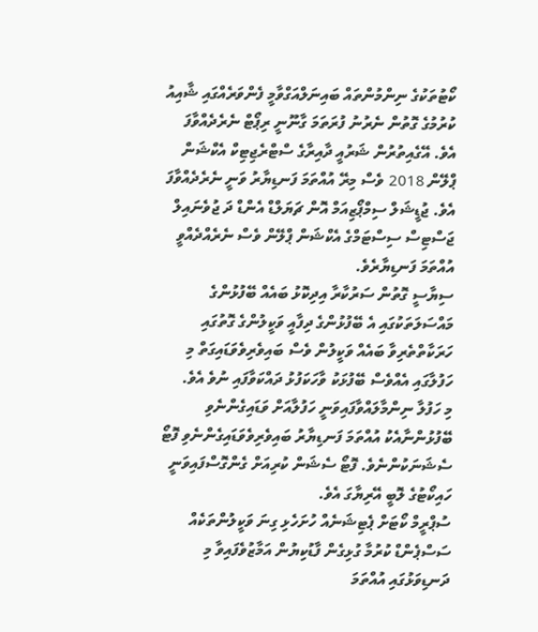ކޯޓުތަކުގެ ނިންމުންތައް ބައިނަލްއަގްވާމީ ފެންވަރެއްގައި ޝާއިއު ކުރުމުގެ ގޮތުން ނެރުނު ފުރަތަމަ ގާނޫނީ ރިޕޯޓް ނެރެދެއްވާފަ އެވެ. އޭގެއިތުރުން ޝަރުއީ ދާއިރާގެ ސްޓްރެޖިޓިކް އެކްޝަން ޕްލޭން 2018 ވެސް މިރޭ އުއްތަމަ ފަނޑިޔާރު ވަނީ ނެރެދެއްވާފަ އެވެ. ޖުޑީޝަލް ސިމްޕޯޒިއަމް އޮން ޗަޔަލްޑް އެންޑް ދަ ޖުވެނައިލް ޖަސްޓިސް ސިސްޓަމްގެ އެކްޝަން ޕްލޭން ވެސް ނެރެއްދެއްވީ އުއްތަމަ ފަނޑިޔާރެވެ.
ސިޔާސީ ގޮތުން ސަރުކާރާ އިދިކޮޅު ބައެއް ބޭފުޅުންގެ މައްސަލަތަކުގައި އެ ބޭފުޅުންގެ ދިފާއީ ވަކީލުންގެ ގޮތުގައި ހަރަކާތްތެރިވާ ބައެއް ވަކީލުން ވެސް ބައިވެރިވެވަޑައިގަތް މި ހަފުލާގައި އެއްވެސް ބޭފުޅަކު ވާހަކަފުޅު ދައްކަވާފައި ނުވެ އެވެ.
މި ހަފުލާ ނިންމާލައްވާފައިވަނީ ހަފުލާއަށް ވަޑައިގެންނެވި ބޭފުޅުންނާއެކު އުއްތަމަ ފަނޑިޔާރު ބައިވެރިވެވަޑައިގެންނެވި ފޮޓޯ ސެޝަނަކުންނެވެ. ފޮޓޯ ސެޝަން ކުރިއަށް ގެންގޮސްފައިވަނީ ހައިކޯޓުގެ ލޮބީ އޭރިޔާގަ އެވެ.
ސުޕްރީމް ކޯޓަށް ޕެޓިޝަނެއް ހުށަހެޅި ގިނަ ވަކީލުންތަކެއް ސަސްޕެންޑް ކުރުމާ ގުޅިގެން ފާޑުކިޔުން އަމާޒުވެފައިވާ މި ދަނޑިވަޅުގައި އުއްތަމަ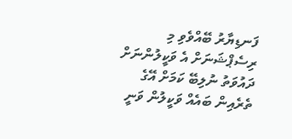ފަނޑިޔާރު ބޭއްވެވި މި ރިސެޕްޝަނަށް އެ ވަކީލުންނަށް ދައުވަތު ނުލިބޭ ކަމަށް އޭގެ ތެރެއިން ބައެއް ވަކީލުން ވަނީ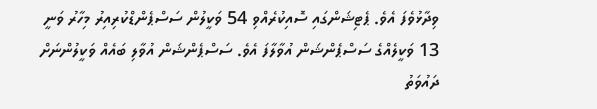ވިދާޅުވެފަ އެވެ. ޕެޓިޝަންގައި ސޮއިކުރެއްވި 54 ވަކީލުން ސަސްޕެންޑްކުރިއިރު މިހާރު ވަނީ 13 ވަކީލެއްގެ ސަސްޕެންޝަން އުވާލާފަ އެވެ. ސަސްޕެންޝަން އުވާލި ބައެއް ވަކީލުންނަށް ދައުވަތު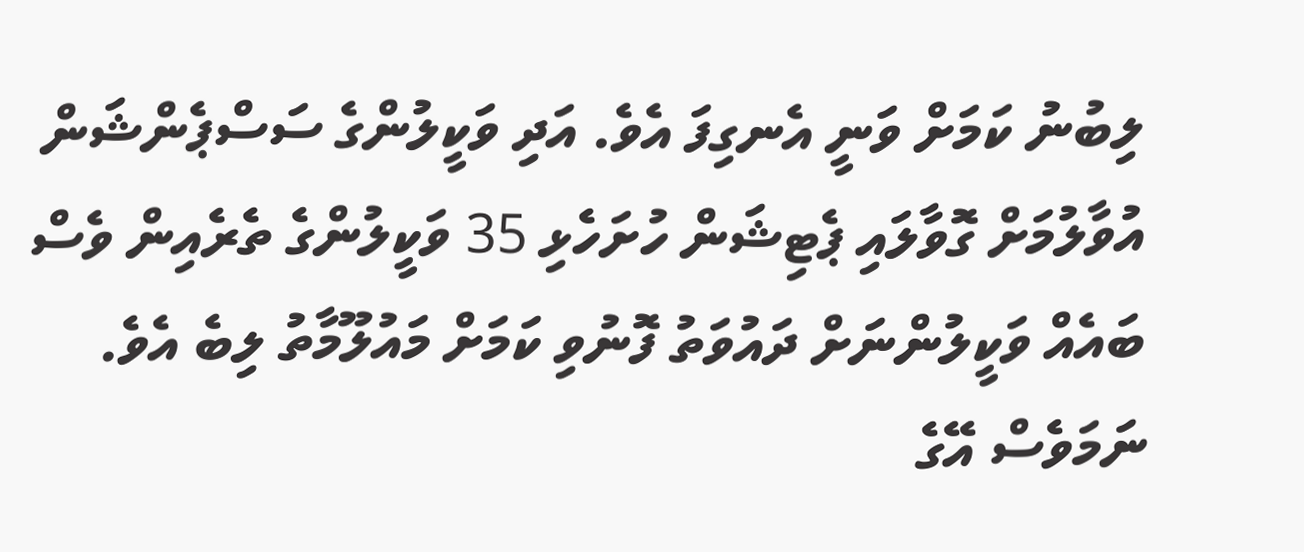ލިބުނު ކަމަށް ވަނީ އެނގިފަ އެވެ. އަދި ވަކީލުންގެ ސަސްޕެންޝަން އުވާލުމަށް ގޮވާލައި ޕެޓިޝަން ހުށަހެޅި 35 ވަކީލުންގެ ތެރެއިން ވެސް ބައެއް ވަކީލުންނަށް ދައުވަތު ފޮނުވި ކަމަށް މައުލޫމާތު ލިބެ އެވެ. ނަމަވެސް އޭގެ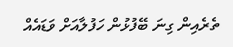ތެރެއިން ގިނަ ބޭފުޅުން ހަފުލާއަށް ވަޑައެއް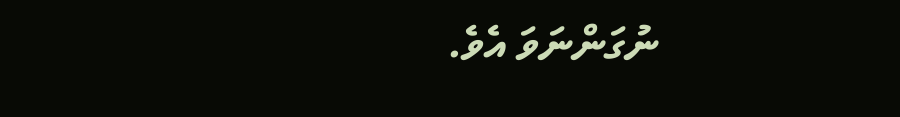ނުގަންނަވަ އެވެ.